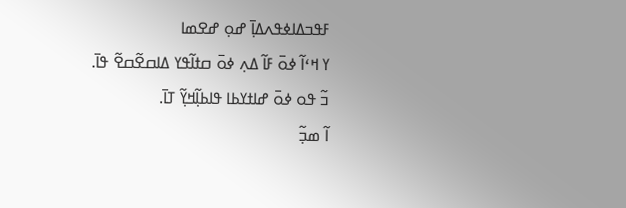ߓߟߏߡߊߦߟߍߡߊ߲߫ ߝߋ߲ ߝߐߘߊ
ߌ ߞߵߊ߬ ߦߋ߫ ߓߊ߬ ߡߍ߲ ߦߋ߫ ߛߙߊ߬ߟߌ ߡߊߛߐ߬ߛߐ߬ ߟߊ߫.
ߏ߬ ߟߋ ߦߋ߫ ߝߊߙߌߕߊ ߟߊߕߊ߲߬ߞߌ߲߬ ߠߊ߫.
ߊ߬ ߘߏ߲߬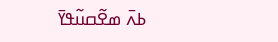ߕߍ߫ ߘߐ߬ߛߎ߬ߟߌ߫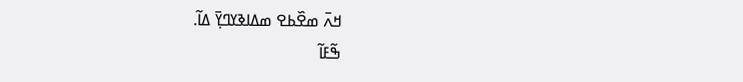ߞߍ߫ ߘߐ߰ߕߐ ߘߡߊߢߌߣߌ߲߫ ߡߊ߬.
ߒ߬ߓߊ߬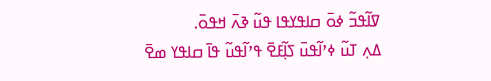ߜߊ߬ߟߏ߬ ߦߋ߫ ߛߊߟߌߟߊ ߟߎ߬ ߢߍ߫ ߞߟߋ߫.
ߡߍ߲ ߠߎ߬ ߦߴߊ߬ߟߎ߫ ߖߊ߲߬ߓߐ߫ ߟߴߊ߬ߟߎ߬ ߟߊ߫ ߛߊߟߌ ߘߐ߫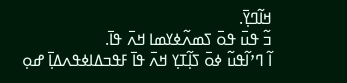ߞߊ߬ߣߌ߲߫.
ߏ߬ ߟߎ߫ ߟߋ߫ ߖߘߍ߬ߦߌߘߊ ߞߍ߫ ߟߊ߫.
ߊ߬ ߣߴߊ߬ߟߎ߬ ߦߋ߫ ߖߊ߲߬ߠߌ߲ ߞߍ߫ ߟߊ߫ ߓߟߏߡߊߦߟߍߡߊ߲߫ ߝߋ߲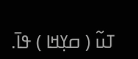ߠߎ߬ ( ߛߌ߲ߞߊ ) ߟߊ߫.